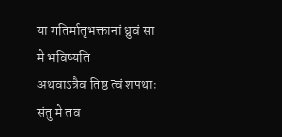या गतिर्मातृभक्तानां ध्रुवं सा मे भविष्यति
अथवाऽत्रैव तिष्ठ त्वं शपथाः संतु मे तव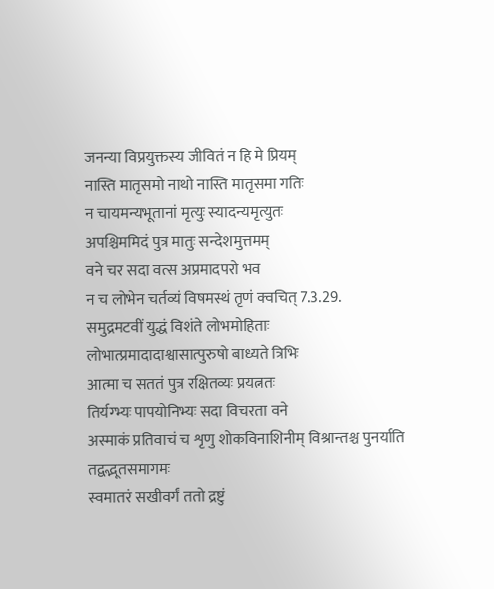जनन्या विप्रयुक्तस्य जीवितं न हि मे प्रियम्
नास्ति मातृसमो नाथो नास्ति मातृसमा गतिः
न चायमन्यभूतानां मृत्युः स्यादन्यमृत्युतः
अपश्चिममिदं पुत्र मातुः सन्देशमुत्तमम्
वने चर सदा वत्स अप्रमादपरो भव
न च लोभेन चर्तव्यं विषमस्थं तृणं क्वचित् 7.3.29.
समुद्रमटवीं युद्धं विशंते लोभमोहिताः
लोभात्प्रमादादाश्वासात्पुरुषो बाध्यते त्रिभिः
आत्मा च सततं पुत्र रक्षितव्यः प्रयत्नतः
तिर्यग्भ्यः पापयोनिभ्यः सदा विचरता वने
अस्माकं प्रतिवाचं च शृणु शोकविनाशिनीम् विश्रान्तश्च पुनर्याति तद्वद्भूतसमागमः
स्वमातरं सखीवर्गं ततो द्रष्टुं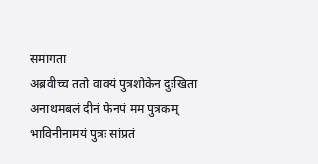समागता
अब्रवीच्च ततो वाक्यं पुत्रशोकेन दुःखिता
अनाथमबलं दीनं फेनपं मम पुत्रकम्
भाविनीनामयं पुत्रः सांप्रतं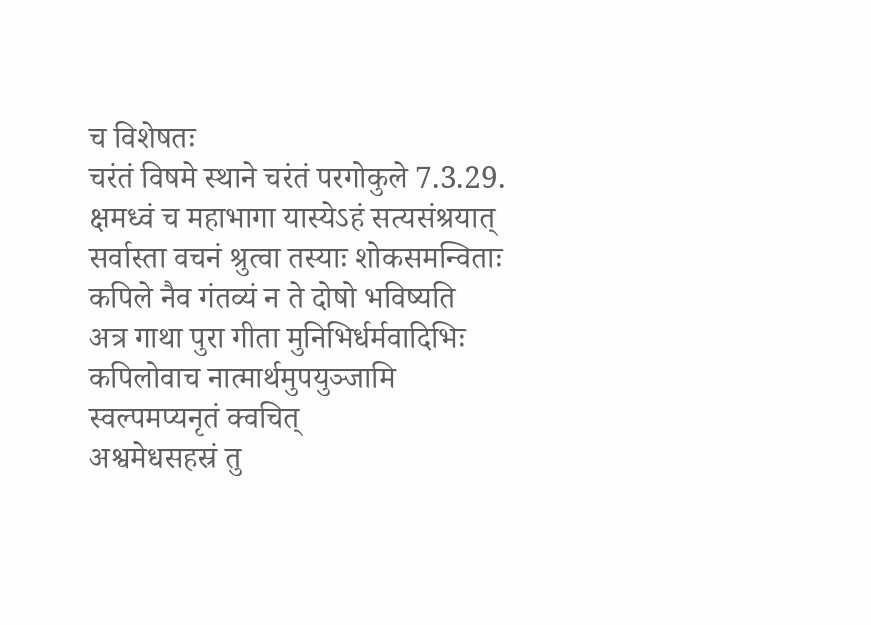च विशेषतः
चरंतं विषमे स्थाने चरंतं परगोकुले 7.3.29.
क्षमध्वं च महाभागा यास्येऽहं सत्यसंश्रयात्
सर्वास्ता वचनं श्रुत्वा तस्याः शोकसमन्विताः
कपिले नैव गंतव्यं न ते दोषो भविष्यति
अत्र गाथा पुरा गीता मुनिभिर्धर्मवादिभिः
कपिलोवाच नात्मार्थमुपयुञ्जामि स्वल्पमप्यनृतं क्वचित्
अश्वमेधसहस्रं तु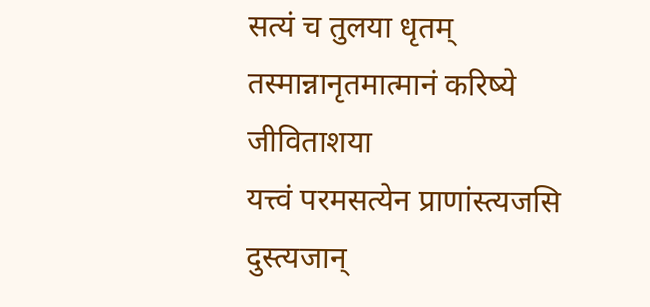सत्यं च तुलया धृतम्
तस्मान्नानृतमात्मानं करिष्ये जीविताशया
यत्त्वं परमसत्येन प्राणांस्त्यजसि दुस्त्यजान्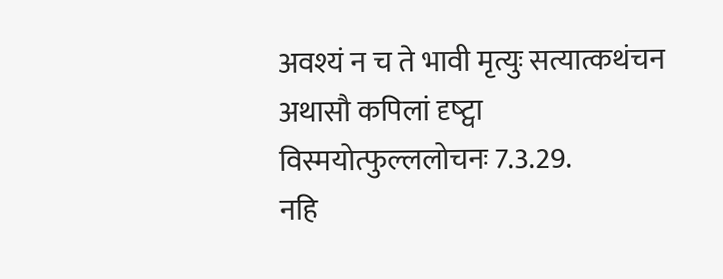अवश्यं न च ते भावी मृत्युः सत्यात्कथंचन
अथासौ कपिलां दृष्ट्वा विस्मयोत्फुल्ललोचनः 7.3.29.
नहि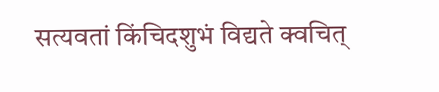सत्यवतां किंचिदशुभं विद्यते क्वचित्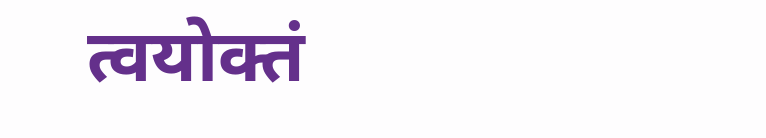त्वयोक्तं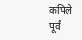कपिले पूर्वं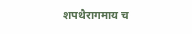शपथैरागमाय च